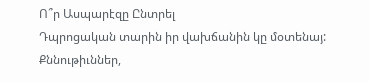Ո՞ր Ասպարէզը Ընտրել
Դպրոցական տարին իր վախճանին կը մօտենայ: Քննութիւններ,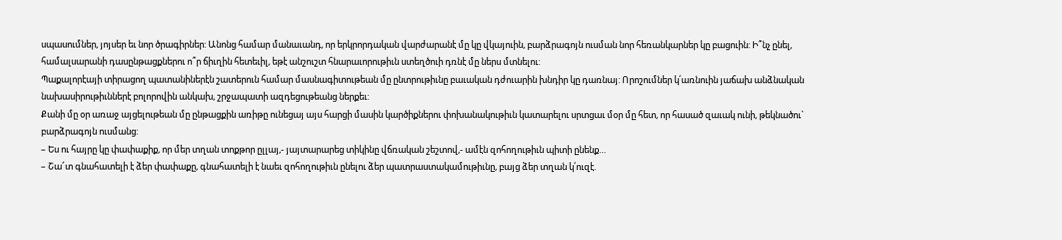սպասումներ, յոյսեր եւ նոր ծրագիրներ: Անոնց համար մանաւանդ, որ երկրորդական վարժարանէ մը կը վկայուին, բարձրագոյն ուսման նոր հեռանկարներ կը բացուին: Ի՞նչ ընել, համալսարանի դասընթացքներու ո՞ր ճիւղին հետեւիլ, եթէ անշուշտ հնարաւորութիւն ստեղծուի դռնէ մը ներս մտնելու:
Պաքալորէայի տիրացող պատանիներէն շատերուն համար մասնագիտութեան մը ընտրութիւնը բաւական դժուարին խնդիր կը դառնայ: Որոշումներ կ՛առնուին յաճախ անձնական նախասիրութիւններէ բոլորովին անկախ, շրջապատի ազդեցութեանց ներքեւ:
Քանի մը օր առաջ այցելութեան մը ընթացքին առիթը ունեցայ այս հարցի մասին կարծիքներու փոխանակութիւն կատարելու սրտցաւ մօր մը հետ, որ հասած զաւակ ունի, թեկնածու` բարձրագոյն ուսմանց:
– Ես ու հայրը կը փափաքիք, որ մեր տղան տոքթոր ըլլայ,- յայտարարեց տիկինը վճռական շեշտով,- ամէն զոհողութիւն պիտի ընենք…
– Շա՜տ գնահատելի է ձեր փափաքը, գնահատելի է նաեւ զոհողութիւն ընելու ձեր պատրաստակամութիւնը, բայց ձեր տղան կ՛ուզէ.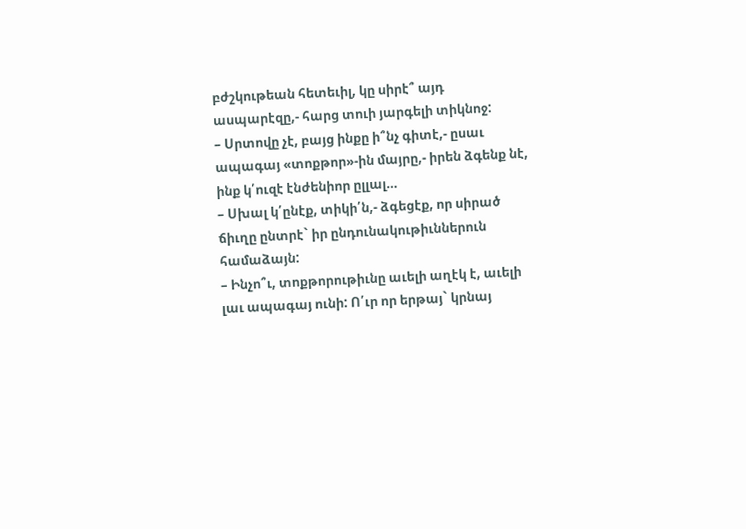բժշկութեան հետեւիլ, կը սիրէ՞ այդ ասպարէզը,- հարց տուի յարգելի տիկնոջ:
– Սրտովը չէ, բայց ինքը ի՞նչ գիտէ,- ըսաւ ապագայ «տոքթոր»-ին մայրը,- իրեն ձգենք նէ, ինք կ՛ուզէ էնժենիոր ըլլալ…
– Սխալ կ՛ընէք, տիկի՛ն,- ձգեցէք, որ սիրած ճիւղը ընտրէ` իր ընդունակութիւններուն համաձայն:
– Ինչո՞ւ, տոքթորութիւնը աւելի աղէկ է, աւելի լաւ ապագայ ունի: Ո՛ւր որ երթայ` կրնայ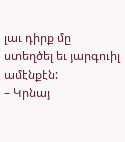լաւ դիրք մը ստեղծել եւ յարգուիլ ամէնքէն:
– Կրնայ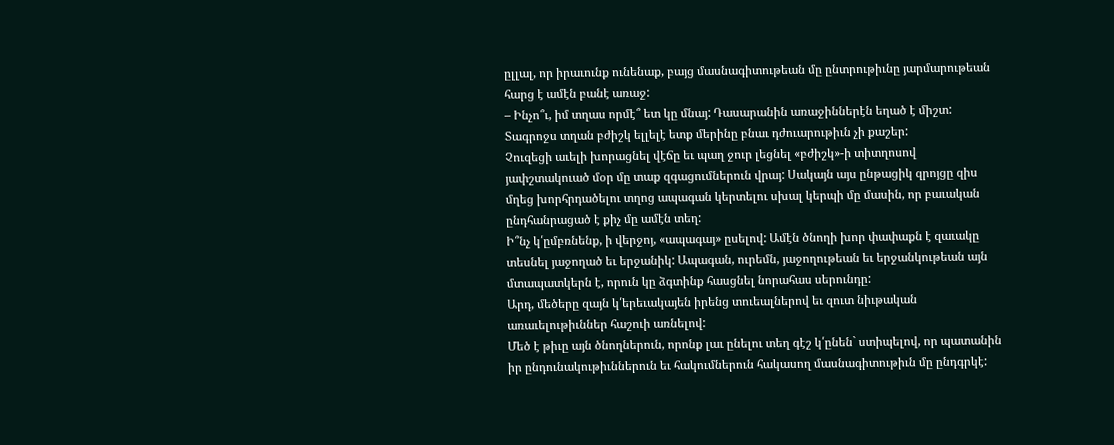ըլլալ, որ իրաւունք ունենաք, բայց մասնագիտութեան մը ընտրութիւնը յարմարութեան հարց է ամէն բանէ առաջ:
– Ինչո՞ւ, իմ տղաս որմէ՞ ետ կը մնայ: Դասարանին առաջիններէն եղած է միշտ: Տագրոջս տղան բժիշկ ելլելէ ետք մերինը բնաւ դժուարութիւն չի քաշեր:
Չուզեցի աւելի խորացնել վէճը եւ պաղ ջուր լեցնել «բժիշկ»-ի տիտղոսով յափշտակուած մօր մը տաք զգացումներուն վրայ: Սակայն այս ընթացիկ զրոյցը զիս մղեց խորհրդածելու տղոց ապագան կերտելու սխալ կերպի մը մասին, որ բաւական ընդհանրացած է քիչ մը ամէն տեղ:
Ի՞նչ կ՛ըմբռնենք, ի վերջոյ, «ապագայ» ըսելով: Ամէն ծնողի խոր փափաքն է զաւակը տեսնել յաջողած եւ երջանիկ: Ապագան, ուրեմն, յաջողութեան եւ երջանկութեան այն մտապատկերն է, որուն կը ձգտինք հասցնել նորահաս սերունդը:
Արդ, մեծերը զայն կ՛երեւակայեն իրենց տուեալներով եւ զուտ նիւթական առաւելութիւններ հաշուի առնելով:
Մեծ է թիւը այն ծնողներուն, որոնք լաւ ընելու տեղ գէշ կ՛ընեն` ստիպելով, որ պատանին իր ընդունակութիւններուն եւ հակումներուն հակասող մասնագիտութիւն մը ընդգրկէ: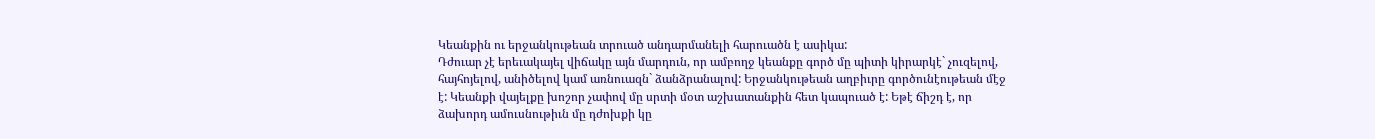Կեանքին ու երջանկութեան տրուած անդարմանելի հարուածն է ասիկա:
Դժուար չէ երեւակայել վիճակը այն մարդուն, որ ամբողջ կեանքը գործ մը պիտի կիրարկէ` չուզելով, հայհոյելով, անիծելով կամ առնուազն` ձանձրանալով: Երջանկութեան աղբիւրը գործունէութեան մէջ է: Կեանքի վայելքը խոշոր չափով մը սրտի մօտ աշխատանքին հետ կապուած է: Եթէ ճիշդ է, որ ձախորդ ամուսնութիւն մը դժոխքի կը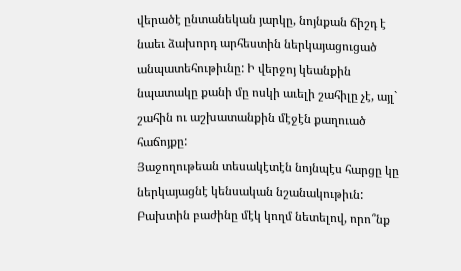վերածէ ընտանեկան յարկը, նոյնքան ճիշդ է նաեւ ձախորդ արհեստին ներկայացուցած անպատեհութիւնը: Ի վերջոյ կեանքին նպատակը քանի մը ոսկի աւելի շահիլը չէ, այլ` շահին ու աշխատանքին մէջէն քաղուած հաճոյքը:
Յաջողութեան տեսակէտէն նոյնպէս հարցը կը ներկայացնէ կենսական նշանակութիւն: Բախտին բաժինը մէկ կողմ նետելով, որո՞նք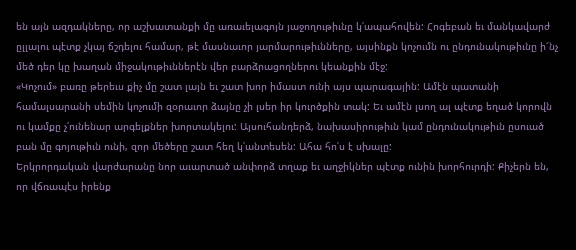են այն ազդակները, որ աշխատանքի մը առաւելագոյն յաջողութիւնը կ՛ապահովեն: Հոգեբան եւ մանկավարժ ըլլալու պէտք չկայ ճշդելու համար, թէ մասնաւոր յարմարութիւնները, այսինքն կոչումն ու ընդունակութիւնը ի՜նչ մեծ դեր կը խաղան միջակութիւններէն վեր բարձրացողներու կեանքին մէջ:
«Կոչում» բառը թերեւս քիչ մը շատ լայն եւ շատ խոր իմաստ ունի այս պարագային: Ամէն պատանի համալսարանի սեմին կոչումի զօրաւոր ձայնը չի լսեր իր կուրծքին տակ: Եւ ամէն լսող ալ պէտք եղած կորովն ու կամքը չ՛ունենար արգելքներ խորտակելու: Այսուհանդերձ, նախասիրութիւն կամ ընդունակութիւն ըսուած բան մը գոյութիւն ունի, զոր մեծերը շատ հեղ կ՛անտեսեն: Ահա հո՛ս է սխալը:
Երկրորդական վարժարանը նոր աւարտած անփորձ տղաք եւ աղջիկներ պէտք ունին խորհուրդի: Քիչերն են, որ վճռապէս իրենք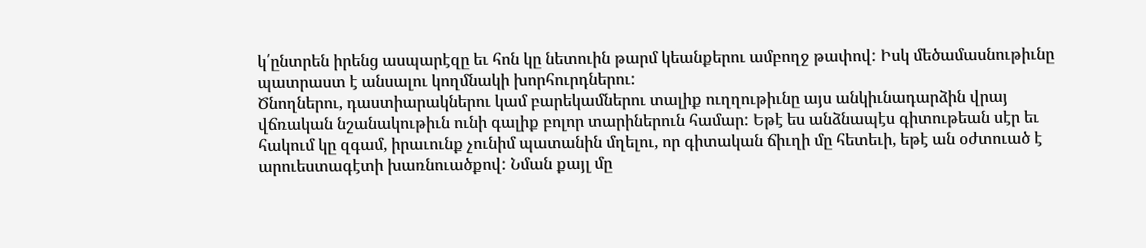կ՛ընտրեն իրենց ասպարէզը եւ հոն կը նետուին թարմ կեանքերու ամբողջ թափով: Իսկ մեծամասնութիւնը պատրաստ է անսալու կողմնակի խորհուրդներու:
Ծնողներու, դաստիարակներու կամ բարեկամներու տալիք ուղղութիւնը այս անկիւնադարձին վրայ վճռական նշանակութիւն ունի գալիք բոլոր տարիներուն համար: Եթէ ես անձնապէս գիտութեան սէր եւ հակում կը զգամ, իրաւունք չունիմ պատանին մղելու, որ գիտական ճիւղի մը հետեւի, եթէ ան օժտուած է արուեստագէտի խառնուածքով: Նման քայլ մը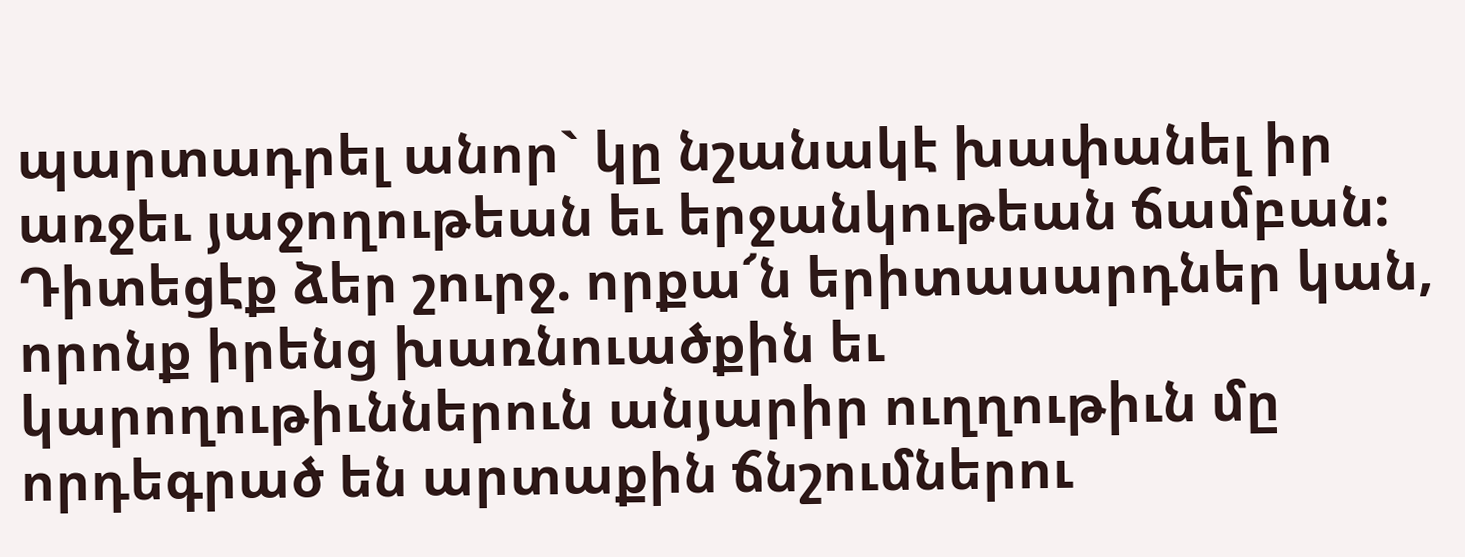պարտադրել անոր` կը նշանակէ խափանել իր առջեւ յաջողութեան եւ երջանկութեան ճամբան:
Դիտեցէք ձեր շուրջ. որքա՜ն երիտասարդներ կան, որոնք իրենց խառնուածքին եւ կարողութիւններուն անյարիր ուղղութիւն մը որդեգրած են արտաքին ճնշումներու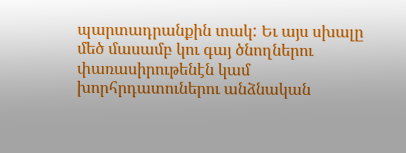պարտադրանքին տակ: Եւ այս սխալը մեծ մասամբ կու գայ ծնողներու փառասիրութենէն կամ խորհրդատուներու անձնական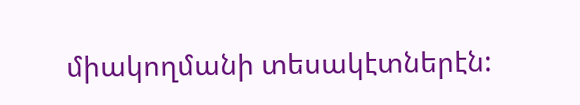միակողմանի տեսակէտներէն: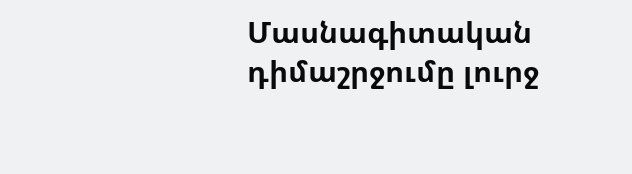Մասնագիտական դիմաշրջումը լուրջ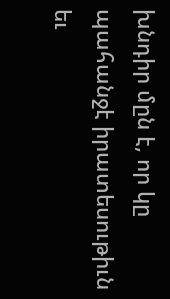խնդիր մըն է, որ կը պահանջէ իրատեսութիւն եւ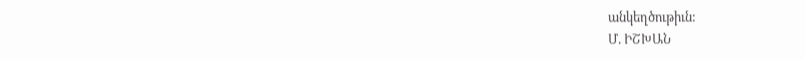անկեղծութիւն:
Մ. ԻՇԽԱՆ